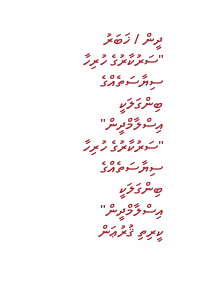ދީން / ޚަބަރު
"ސަރުކާރުގެ ހުރިހާ ސިޔާސަތެއްގެ ބިންގަލަކީ އިސްލާމްދީން"
"ސަރުކާރުގެ ހުރިހާ ސިޔާސަތެއްގެ ބިންގަލަކީ އިސްލާމްދީން"
ކީރިތި ޤުރުޢަން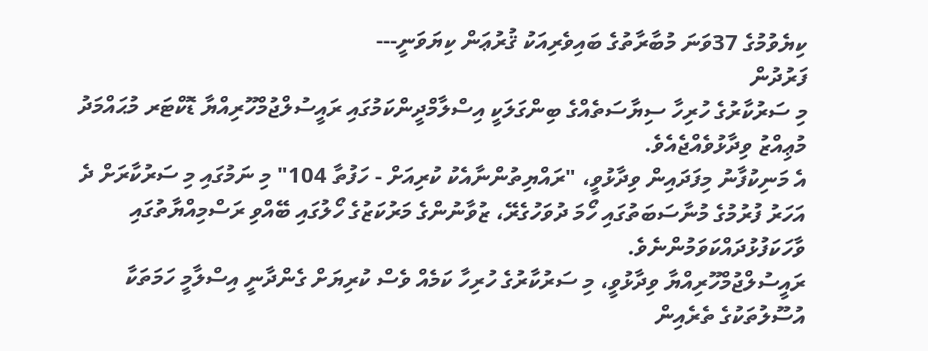ކިޔެވުމުގެ 37ވަނަ މުބާރާތުގެ ބައިވެރިއަކު ޤުރުޢަން ކިޔަވަނީ---
ފަރުދުން
މި ސަރުކާރުގެ ހުރިހާ ސިޔާސަތެއްގެ ބިންގަލަކީ އިސްލާމްދީންކަމުގައި ރައީސުލްޖުމްހޫރިއްޔާ ޑޮކްޓަރ މުޙައްމަދު މުޢިއްޒު ވިދާޅުވެއްޖެއެވެ.
އެ މަނިކުފާނު މިފަދައިން ވިދާޅުވީ، "ރައްޔިތުންނާއެކު ކުރިއަށް - ހަފުތާ 104" މި ނަމުގައި މި ސަރުކާރަށް ދެ އަހަރު ފުރުމުގެ މުނާސަބަތުގައި ހޯމަ ދުވަހުގެރޭ، ޒުވާނުންގެ މަރުކަޒުގެ ހޯލުގައި ބޭއްވި ރަސްމިއްޔާތުގައި ވާހަކަފުޅުދައްކަވަމުންނެވެ.
ރައީސުލްޖުމްހޫރިއްޔާ ވިދާޅުވީ، މި ސަރުކާރުގެ ހުރިހާ ކަމެއް ވެސް ކުރިޔަށް ގެންދާނީ އިސްލާމީ ހަމަތަކާ އުސޫލުތަކުގެ ތެރެއިން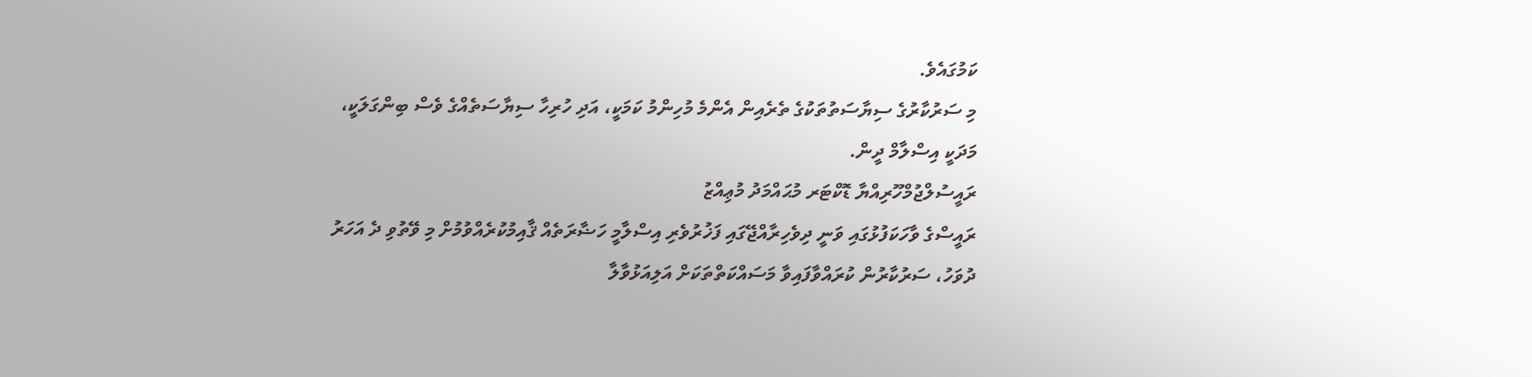ކަމުގައެވެ.
މި ސަރުކާރުގެ ސިޔާސަތުތަކުގެ ތެރެއިން އެންމެ މުހިންމު ކަމަކީ، އަދި ހުރިހާ ސިޔާސަތެއްގެ ވެސް ބިންގަލަކީ، މަދަކީ އިސްލާމް ދީން.
ރައީސުލްޖުމްހޫރިއްޔާ ޑޮކްޓަރ މުޙައްމަދު މުޢިއްޒު
ރައީސްގެ ވާހަކަފުޅުގައި ވަނީ ދިވެހިރާއްޖޭގައި ފަޚުރުވެރި އިސްލާމީ ހަޟާރަތެއް ޤާއިމުކުރެއްވުމުށް މި ވޭތުވި ދެ އަހަރު ދުވަހު، ސަރުކާރުން ކުރައްވާފައިވާ މަސައްކަތްތަކަށް އަލިއަޅުވާލާ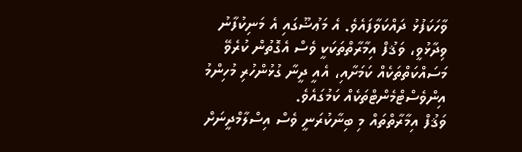ވާހަކަފުޅު ދައްކަވާފައެވެ. އެ މަޢުޟޫގައި އެ މަނިކުފާނު ވިދާޅުވީ، ވަޤުފް އިމާރާތްތަކަކީ ވެސް އެގޮތުން ކުރެވޭ މަސައްކަތްތަކެއް ކަމަށާއި، އެއީ ދީނާ ގުޅުންހުރި މުހިންމު އިންވެސްޓްމެންޓްތަކެއް ކަމުގައެވެ.
ވަޤުފް އިމާރާތްތައް މި ބިނާކުރަނީ ވެސް އިސްލާމްދީނަށް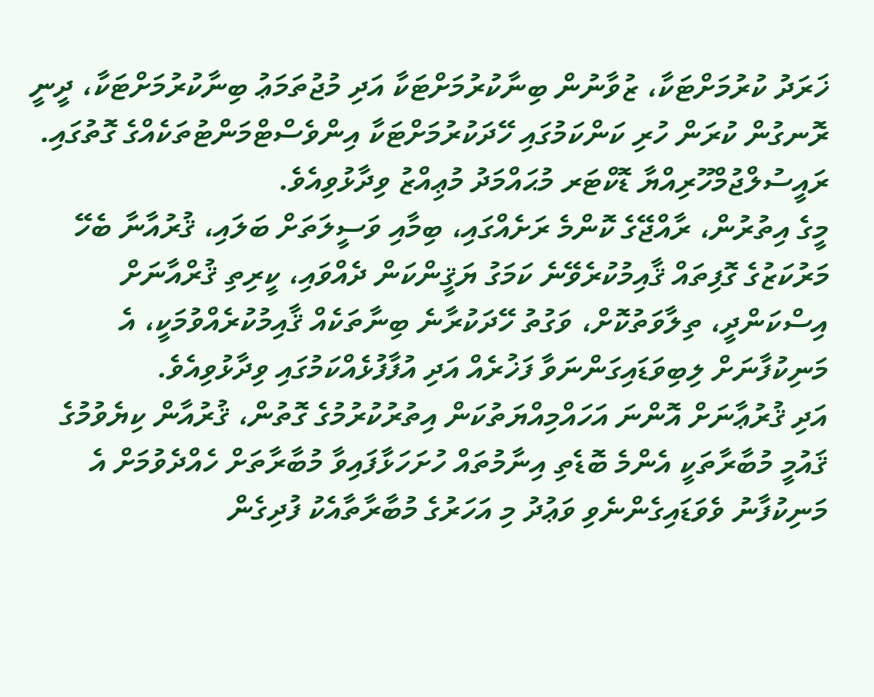ޚަރަދު ކުރުމަށްޓަކާ، ޒުވާނުން ބިނާކުރުމަށްޓަކާ އަދި މުޖުތަމަޢު ބިނާކުރުމަށްޓަކާ، ދީނީ ރޮނގުން ކުރަން ހުރި ކަންކަމުގައި ހޭދަކުރުމަށްޓަކާ އިންވެސްޓްމަންޓުތަކެއްގެ ގޮތުގައި.
ރައީސުލްޖުމްހޫރިއްޔާ ޑޮކްޓަރ މުޙައްމަދު މުޢިއްޒު ވިދާޅުވިއެވެ.
މީގެ އިތުރުން، ރާއްޖޭގެ ކޮންމެ ރަށެއްގައި، ބިމާއި ވަސީލަތަށް ބަލައި، ޤުރުއާނާ ބެހޭ މަރުކަޒުގެ ގޮފިތައް ޤާއިމުކުރެވޭނެ ކަމަގު ޔަޤީންކަން ދެއްވައި، ކީރިތި ޤުރްއާނަށް އިސްކަންދީ، ތިލާވަތުކޮށް، ވަގުތު ހޭދަކުރާނެ ބިނާތަކެއް ޤާއިމުކުރެއްވުމަކީ، އެ މަނިކުފާނަށް ލިބިވަޑައިގަންނަވާ ފަޚުރެއް އަދި އުފާފުޅެއްކަމުގައި ވިދާޅުވިއެވެ.
އަދި ޤުރުޢާނަށް އޮންނަ އަހައްމިއްޔަތުކަން އިތުރުކުރުމުގެ ގޮތުން، ޤުރުއާން ކިޔެވުމުގެ ޤައުމީ މުބާރާތަކީ އެންމެ ބޮޑެތި އިނާމުތައް ހުށަހަޅާފައިވާ މުބާރާތަށް ހެއްދެވުމަށް އެ މަނިކުފާނު ވެވަޑައިގެންނެވި ވަޢުދު މި އަހަރުގެ މުބާރާތާއެކު ފުދިގެން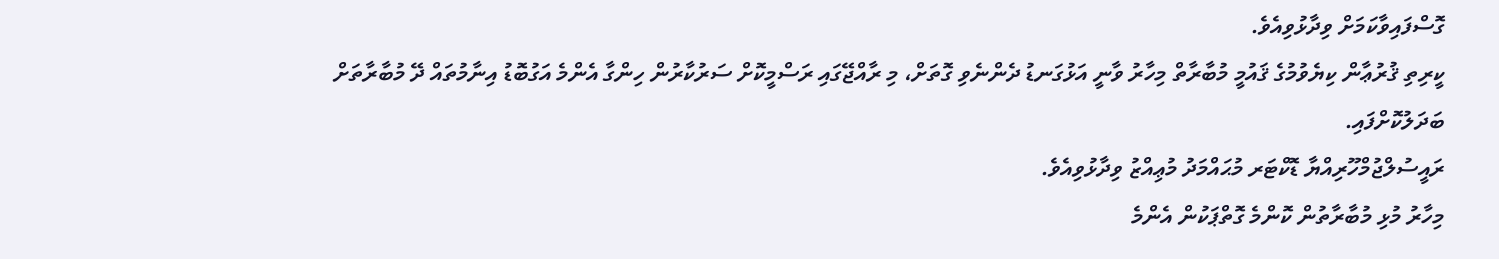ގޮސްފައިވާކަމަށް ވިދާޅުވިއެވެ.
ކީރިތި ޤުރުޢާން ކިޔެވުމުގެ ޤައުމީ މުބާރާތް މިހާރު ވާނީ އަޅުގަނޑު ދެންނެވި ގޮތަށް، މި ރާއްޖޭގައި ރަސްމީކޮށް ސަރުކާރުން ހިންގާ އެންމެ އަގުބޮޑު އިނާމުތައް ދޭ މުބާރާތަށް ބަދަލުކޮށްފައި.
ރައީސުލްޖުމްހޫރިއްޔާ ޑޮކްޓަރ މުޙައްމަދު މުޢިއްޒު ވިދާޅުވިއެވެ.
މިހާރު މުޅި މުބާރާތުން ކޮންމެ ގޮތްޕަކުން އެންމެ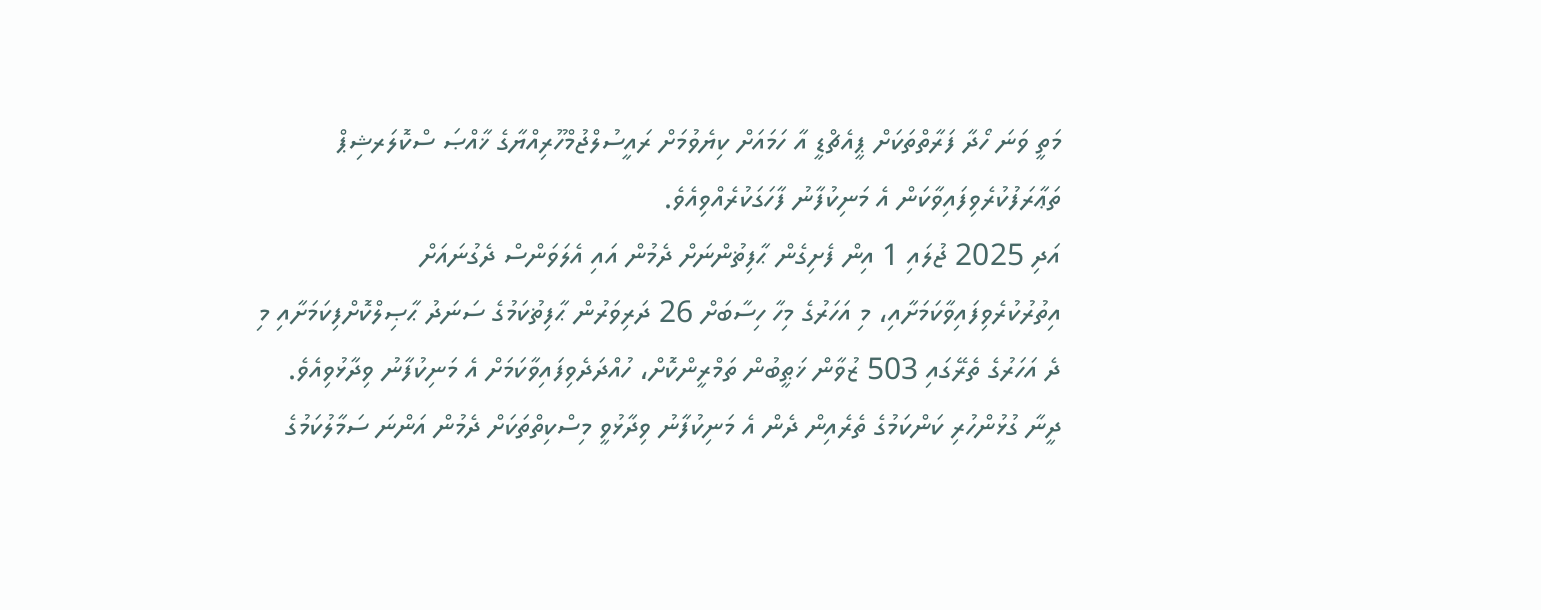މަތީ ވަނަ ހޯދާ ފަރާތްތަކަށް ޕީއެޗްޑީ އާ ހަމައަށް ކިޔެވުމަށް ރައީސުލްޖުމްހޫރިއްޔާގެ ޚާއްޞަ ސްކޮލަރޝިޕް ތަޢާރަފުކުރެވިފައިވާކަން އެ މަނިކުފާނު ފާހަގަކުރެއްވިއެވެ.
އަދި 2025 ޖުލައި 1 އިން ފެށިގެން ޙާފިޡުންނަށް ދެމުން އައި އެލަވަންސް ދެގުނައަށް އިތުރުކުރެވިފައިވާކަމަށާއި، މި އަހަރުގެ މިހާ ހިސާބަށް 26 ދަރިވަރުން ޙާފިޡުކަމުގެ ސަނަދު ޙާޞިލްކޮށްފިކަމަށާއި މި ދެ އަހަރުގެ ތެރޭގައި 503 ޒުވާން ޚަޠީބުން ތަމްރީންކޮށް، ހުއްދަދެވިފައިވާކަމަށް އެ މަނިކުފާނު ވިދާޅުވިއެވެ.
ދީނާ ގުޅުންހުރި ކަންކަމުގެ ތެރެއިން ދެން އެ މަނިކުފާނު ވިދާޅުވީ މިސްކިތްތަކަށް ދެމުން އަންނަ ސަމާލުކަމުގެ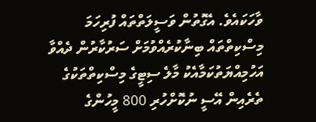ވާހަކައެވެ. އެގޮތުން ވަސީލަތްތައް ފުރިހަމަ މިސްކިތްތައް ބިނާކުރެއްވުމަށް ސަރުކާރުން ދެއްވާ އަހުމިއްޔަތުކަމާއެކު މާލެ ސިޓީގެ މިސްކިތްތަކުގެ ތެރެއިން އޭސީ ނުކޮށްހުރި 800 މީހުންގެ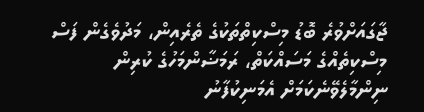ޖާގައަށްވުރެ ބޮޑު މިސްކިތްތަކުގެ ތެރެއިން، މަދުވެގެން ފަސް މިސްކިތެއްގެ މަސައްކަތް، ރަމަޟާންމަހުގެ ކުރިން ނިންމާލެވޭނެކަމަށް އެމަނިކުފާނު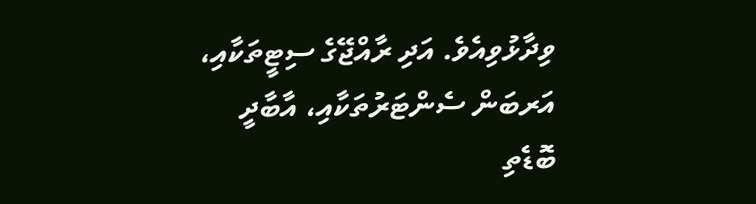ވިދާޅުވިއެވެ. އަދި ރާއްޖޭގެ ސިޓީތަކާއި، އަރބަން ސެންޓަރުތަކާއި، އާބާދީ ބޮޑެތި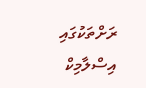ރަށްތަކުގައި އިސްލާމިކް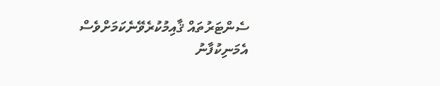ސެންޓަރުތައް ޤާއިމުކުރެވޭނެކަމަށްވެސް އެމަނިކުފާނު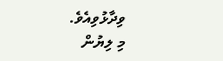ވިދާޅުވިއެވެ.
މި ލިޔުން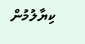ކިޔާލުމުން